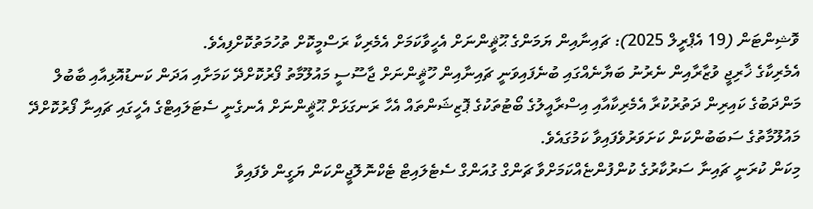ވޮޝިންޓަން (19 އެޕްރީލް 2025): ޗައިނާއިން ޔަމަންގެ ޙޫޘީންނަށް އެހީވާކަމަށް އެމެރިކާ ރަސްމީކޮށް ތުހުމަތުކޮށްފިއެވެ.
އެމެރިކާގެ ޚާރިޖީ ވުޒާރާއިން ނެރުނު ބަޔާނެއްގައި ބުނެފައިވަނީ ޗައިނާއިން ހޫޘީންނަށް ޖާސޫސީ މައުލޫމާތު ފޯރުކޮށްދޭ ކަމަށާއި އަދަން ކަނޑުއޮޅިއާއި ބާބުލް މަންދަބުގެ ކައިރިން ދަތުރުކުރާ އެމެރިކާއާއި އިސްރާއީލުގެ ބޯޓުތަކުގެ ޕޮޒިޝަންތައް އެހާ ރަނގަޅަށް ޙޫޘީންނަށް އެނގެނީ ސެޓަލައިޓްގެ އެހީގައި ޗައިނާ ފޯރުކޮށްދޭ މައުލޫމާތުގެ ސަބަބުންކަން ކަށަވަރުވެފައިވާ ކަމުގައެވެ.
މިކަން ކުރަނީ ޗައިނާ ސަރުކާރުގެ ކުންފުންޏެއްކަމަށްވާ ޗަންގް ގުއަންގް ސެޓެލައިޓް ޓެކްނޮލޮޖީންކަން ޔަގީން ވެފައިވާ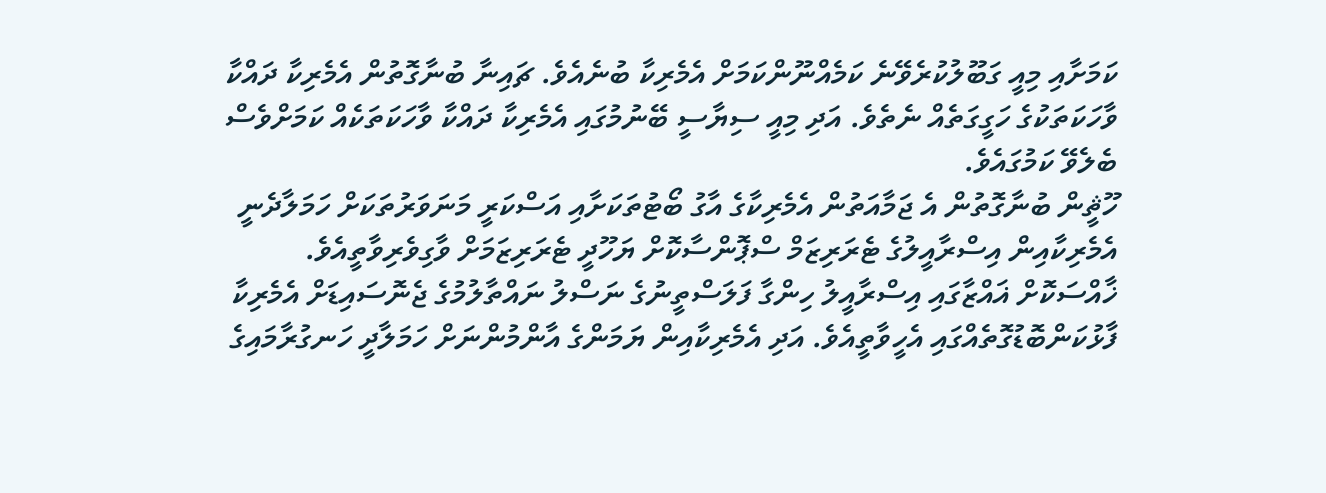ކަމަށާއި މިއީ ގަބޫލުކުރެވޭނެ ކަމެއްނޫންކަމަށް އެމެރިކާ ބުނެއެވެ. ޗައިނާ ބުނާގޮތުން އެމެރިކާ ދައްކާ ވާހަކަތަކުގެ ހަގީގަތެއް ނެތެވެ. އަދި މިއީ ސިޔާސީ ބޭނުމުގައި އެމެރިކާ ދައްކާ ވާހަކަތަކެއް ކަމަށްވެސް ބެލެވޭ ކަމުގައެވެ.
ހޫޘީން ބުނާގޮތުން އެ ޖަމާއަތުން އެމެރިކާގެ އާގު ބޯޓުތަކަށާއި އަސްކަރީ މަނަވަރުތަކަށް ހަމަލާދެނީ އެމެރިކާއިން އިސްރާއީލުގެ ޓެރަރިޒަމް ސްޕޮންސާކޮށް ޔަހޫދީ ޓެރަރިޒަމަށް ވާގިވެރިވާތީއެވެ.
ޚާއްސަކޮށް ޣައްޒާގައި އިސްރާއީލު ހިންގާ ފަލަސްތީނުގެ ނަސްލު ނައްތާލުމުގެ ޖެނޮސައިޑަށް އެމެރިކާ ފާޅުކަންބޮޑުގޮތެއްގައި އެހީވާތީއެވެ. އަދި އެމެރިކާއިން ޔަމަންގެ އާންމުންނަށް ހަމަލާދީ ހަނގުރާމައިގެ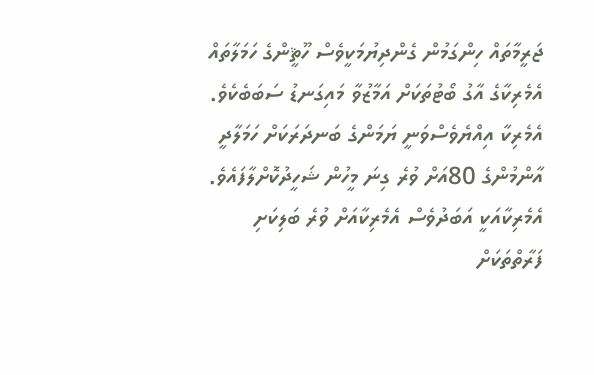ޖަރީމާތައް ހިންގަމުން ގެންދިޔުމަކީވެސް ހޫޘީންގެ ހަމަލާތައް އެމެރިކާގެ އާގު ބޯޓުތަކަށް އަމާޒުވާ މައިގަނޑު ސަބަބެކެވެ.
އެމެރިކާ އިއްޔެވެސްވަނީ ޔަމަންގެ ބަނދަރަކަށް ހަމަލާދީ އާންމުންގެ 80އަށް ވުރެ ގިނަ މީހުން ޝަހީދުކޮށްލާފައެވެ. އެމެރިކާއަކީ އަބަދުވެސް އެމެރިކާއަށް ވުރެ ބަލިކަށި ފަރާތްތަކަށް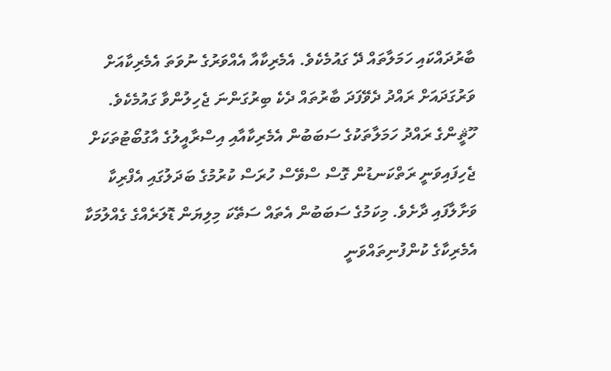ބާރުދައްކައި ހަމަލާތައް ދޭ ގައުމެކެވެ. އެމެރިކާއާ އެއްވަރުގެ ނުވަތަ އެމެރިކާއަށް ވަރުގަދައަށް ރައްދު ދެވޭފަދަ ބާރުތައް ދެކެ ބިރުގަންނަ ޖެހިލުންވާ ގައުމެކެވެ.
ހޫޘީންގެ ރައްދު ހަމަލާތަކުގެ ސަބަބުން އެމެރިކާއާއި އިސްރާއީލުގެ އާގުބޯޓުތަކަށް ޖެހިފައިވަނީ ރަތްކަނޑުން ގޮސް ސްވޭސް ހުރަސް ކުރުމުގެ ބަދަލުގައި އެފްރިކާ ވަށާލާފައި ދާށެވެ. މިކަމުގެ ސަބަބުން އެތައް ސަތޭކަ މިލިޔަން ޑޮލަރެއްގެ ގެއްލުމަކާ އެމެރިކާގެ ކުންފުނިތައްވަނީ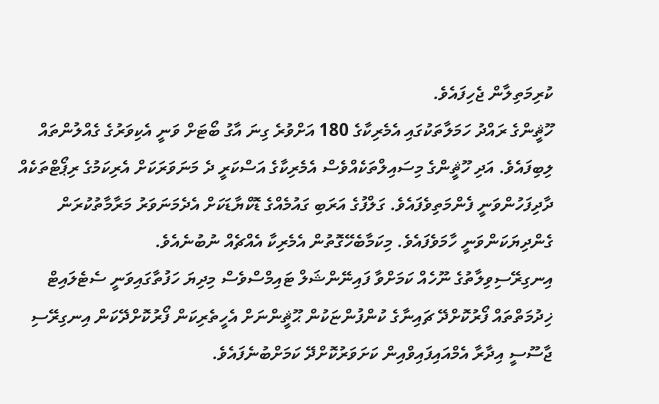ކުރިމަތިލާން ޖެހިފައެވެ.
ހޫޘީންގެ ރައްދު ހަމަލާތަކުގައި އެމެރިކާގެ 180 އަށްވުރެ ގިނަ އާގު ބޯޓަށް ވަނީ އެކިވަރުގެ ގެއްލުންތައް ލިބިފައެވެ. އަދި ހޫޘީންގެ މިސައިލްތަކެއްވެސް އެމެރިކާގެ އަސްކަރީ ދެ މަނަވަރަކަށް އެރިކަމުގެ ރިޕޯޓްތަކެއް ދާދިފަހުންވަނީ ފެންމަތިވެފައެވެ. ގަލްފުގެ އަރަބި ގައުމެއްގެ ޑޮކްޔާޑަކަށް އެދެމަނަވަރު މަރާމާތުކުރަން ގެންދިޔަކަންވަނީ ހާމަވެފައެވެ. މިކަމާބެހޭގޮތުން އެމެރިކާ އެއްޗެއް ނުބުނެއެވެ.
އިނގިރޭސިވިލާތުގެ ނޫހެއް ކަމަށްވާ ފައިނޭންޝަލް ޓައިމްސްވެސް މިދިޔަ ހަފުތާގައިވަނީ ސެޓެލައިޓް ޚިދުމަތްތައް ފޯރުކޮށްދޭ ޗައިނާގެ ކުންފުންޏަކުން ޙޫޘީންނަށް އެހީތެރިކަން ފޯރުކޮށްދޭކަން އިނގިރޭސި ޖާސޫސީ އިދާރާ އެމްއައިފައިވްއިން ކަށަވަރުކޮށްދޭ ކަމަށްބުނެފައެވެ.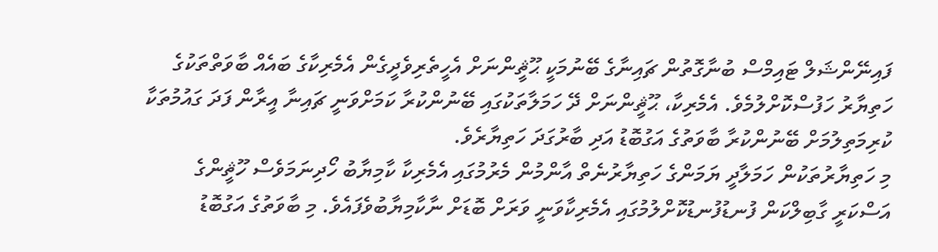ފައިނޭންޝަލް ޓައިމްސް ބުނާގޮތުން ޗައިނާގެ ބޭނުމަކީ ޙޫޘީންނަށް އެހީތެރިވެދީގެން އެމެރިކާގެ ބައެއް ބާވަތްތަކުގެ ހަތިޔާރު ހަފުސްކޮށްލުމެވެ. އެމެރިކާ، ޙޫޘީންނަށް ދޭ ހަމަލާތަކުގައި ބޭނުންކުރާ ކަމަށްވަނީ ޗައިނާ އީރާން ފަދަ ގައުމުތަކާ ކުރިމަތިލުމަށް ބޭނުންކުރާ ބާވަތުގެ އަގުބޮޑު އަދި ބާރުގަދަ ހަތިޔާރެވެ.
މި ހަތިޔާރުތަކުން ހަމަލާދީ ޔަމަންގެ ހަތިޔާރުނެތް އާންމުން މެރުމުގައި އެމެރިކާ ކާމިޔާބު ހޯދިނަމަވެސް ހޫޘީންގެ އަސްކަރީ ގާބިލްކަން ފުނޑުފުނޑުކޮށްލުމުގައި އެމެރިކާވަނީ ވަރަށް ބޮޑަށް ނާކާމިޔާބުވެފައެވެ. މި ބާވަތުގެ އަގުބޮޑު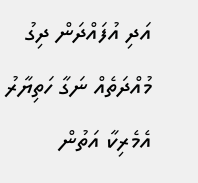އަދި އުފައްދަން ދިގު މުއްދަތެއް ނަގާ ހަތިޔާރު އެމެރިކާ އަތުން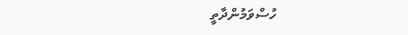ހުސްވަމުންދާތީ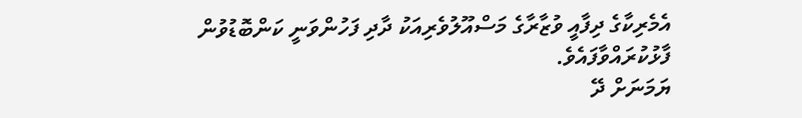އެމެރިކާގެ ދިފާއީ ވުޒާރާގެ މަސްއޫލުވެރިއަކު ދާދި ފަހުންވަނީ ކަންބޮޑުވުން ފާޅުކުރައްވާފައެވެ.
ޔަމަނަށް ދޭ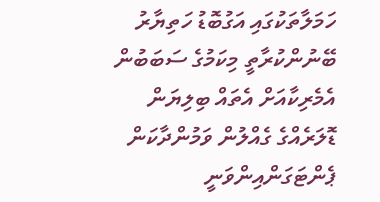ހަމަލާތަކުގައި އަގުބޮޑު ހަތިޔާރު ބޭނުންކުރާތީ މިކަމުގެ ސަބަބުން އެމެރިކާއަށް އެތައް ބިލިޔަން ޑޮލަރެއްގެ ގެއްލުން ވަމުންދާކަން ޕެންޓަގަންއިންވަނީ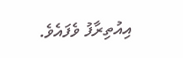އިއުތިރާފު ވެފައެވެ.